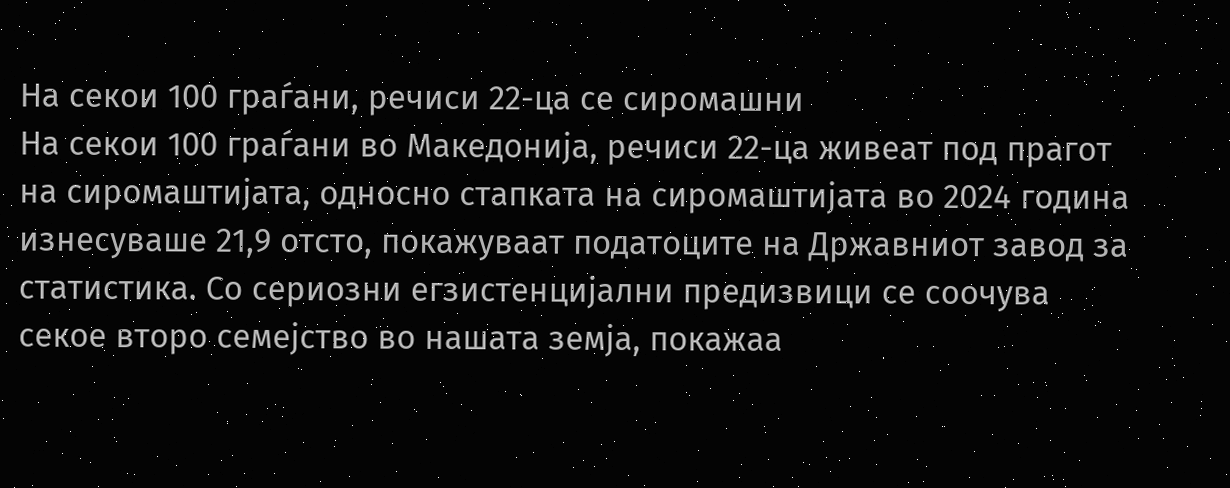На секои 100 граѓани, речиси 22-ца се сиромашни
На секои 100 граѓани во Македонија, речиси 22-ца живеат под прагот на сиромаштијата, односно стапката на сиромаштијата во 2024 година изнесуваше 21,9 отсто, покажуваат податоците на Државниот завод за статистика. Со сериозни егзистенцијални предизвици се соочува секое второ семејство во нашата земја, покажаа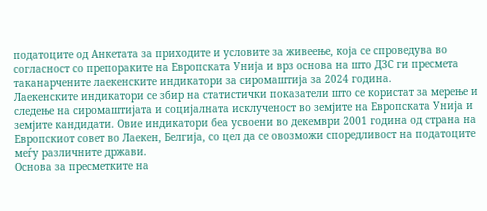податоците од Анкетата за приходите и условите за живеење, која се спроведува во согласност со препораките на Европската Унија и врз основа на што ДЗС ги пресмета таканарчените лаекенските индикатори за сиромаштија за 2024 година.
Лаекенските индикатори се збир на статистички показатели што се користат за мерење и следење на сиромаштијата и социјалната исклученост во земјите на Европската Унија и земјите кандидати. Овие индикатори беа усвоени во декември 2001 година од страна на Европскиот совет во Лаекен, Белгија, со цел да се овозможи споредливост на податоците меѓу различните држави.
Основа за пресметките на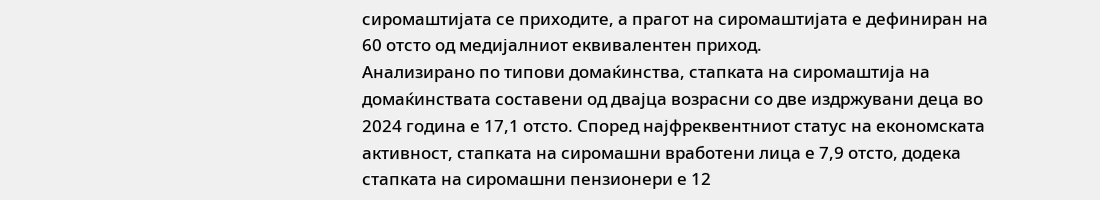сиромаштијата се приходите, а прагот на сиромаштијата е дефиниран на 60 отсто од медијалниот еквивалентен приход.
Анализирано по типови домаќинства, стапката на сиромаштија на домаќинствата составени од двајца возрасни со две издржувани деца во 2024 година е 17,1 отсто. Според најфреквентниот статус на економската активност, стапката на сиромашни вработени лица е 7,9 отсто, додека стапката на сиромашни пензионери е 12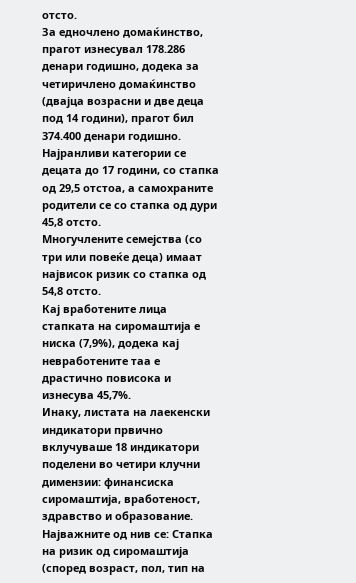отсто.
За едночлено домаќинство, прагот изнесувал 178.286 денари годишно, додека за четиричлено домаќинство (двајца возрасни и две деца под 14 години), прагот бил 374.400 денари годишно.
Најранливи категории се децата до 17 години, со стапка од 29,5 отстоа, а самохраните родители се со стапка од дури 45,8 отсто.
Многучлените семејства (со три или повеќе деца) имаат највисок ризик со стапка од 54,8 отсто.
Кај вработените лица стапката на сиромаштија е ниска (7,9%), додека кај невработените таа е драстично повисока и изнесува 45,7%.
Инаку, листата на лаекенски индикатори првично вклучуваше 18 индикатори поделени во четири клучни димензии: финансиска сиромаштија, вработеност, здравство и образование. Најважните од нив се: Стапка на ризик од сиромаштија (според возраст, пол, тип на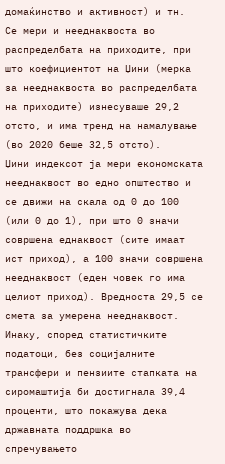домаќинство и активност) и тн.
Се мери и нееднаквоста во распределбата на приходите, при што коефициентот на Џини (мерка за нееднаквоста во распределбата на приходите) изнесуваше 29,2 отсто, и има тренд на намалување (во 2020 беше 32,5 отсто).
Џини индексот ја мери економската нееднаквост во едно општество и се движи на скала од 0 до 100 (или 0 до 1), при што 0 значи совршена еднаквост (сите имаат ист приход), а 100 значи совршена нееднаквост (еден човек го има целиот приход). Вредноста 29,5 се смета за умерена нееднаквост.
Инаку, според статистичките податоци, без социјалните трансфери и пензиите стапката на сиромаштија би достигнала 39,4 проценти, што покажува дека државната поддршка во спречувањето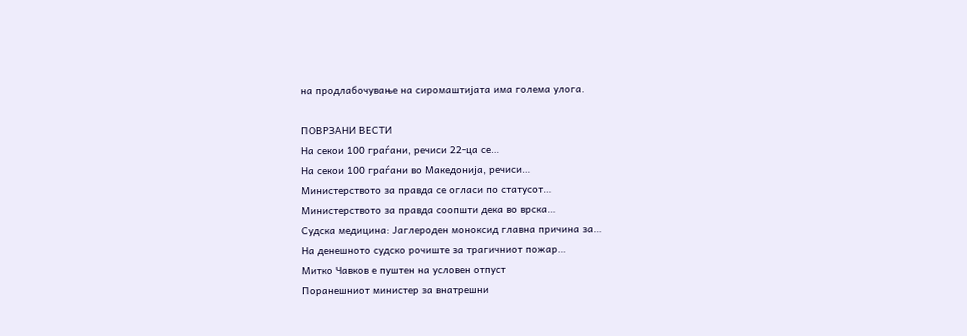на продлабочување на сиромаштијата има голема улога.

ПОВРЗАНИ ВЕСТИ
На секои 100 граѓани, речиси 22-ца се…
На секои 100 граѓани во Македонија, речиси…
Министерството за правда се огласи по статусот…
Министерството за правда соопшти дека во врска…
Судска медицина: Јаглероден моноксид главна причина за…
На денешното судско рочиште за трагичниот пожар…
Митко Чавков е пуштен на условен отпуст
Поранешниот министер за внатрешни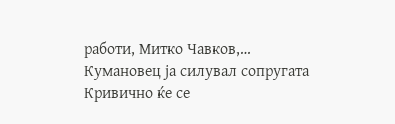работи, Митко Чавков,…
Кумановец ја силувал сопругата
Кривично ќе се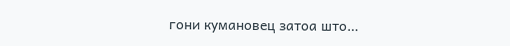гони кумановец затоа што…